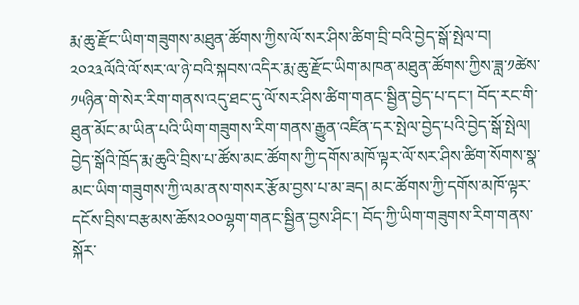རྨ་ཆུ་རྫོང་ཡིག་གཟུགས་མཐུན་ཚོགས་ཀྱིས་ལོ་སར་ཤིས་ཚིག་བྲི་བའི་བྱེད་སྒོ་སྤེལ་བ།
༢༠༢༣ལོའི་ལོ་སར་ལ་ཉེ་བའི་སྐབས་འདིར་རྨ་ཆུ་རྫོང་ཡིག་མཁན་མཐུན་ཚོགས་ཀྱིས་ཟླ་༡ཚེས་༡༥ཉིན་གེ་སེར་རིག་གནས་འདུ་ཐང་དུ་ལོ་སར་ཤིས་ཚིག་གནང་སྦྱིན་བྱེད་པ་དང་། བོད་རང་གི་ཐུན་མོང་མ་ཡིན་པའི་ཡིག་གཟུགས་རིག་གནས་རྒྱུན་འཛིན་དར་སྤེལ་བྱེད་པའི་བྱེད་སྒོ་སྤེལ།
བྱེད་སྒོའི་ཁྲོད་རྨ་ཆུའི་བྲིས་པ་ཚོས་མང་ཚོགས་ཀྱི་དགོས་མཁོ་ལྟར་ལོ་སར་ཤིས་ཚིག་སོགས་སྣ་མང་ཡིག་གཟུགས་ཀྱི་ལམ་ནས་གསར་རྩོམ་བྱས་པ་མ་ཟད། མང་ཚོགས་ཀྱི་དགོས་མཁོ་ལྟར་དངོས་བྲིས་བརྩམས་ཆོས༢༠༠ལྷག་གནང་སྦྱིན་བྱས་ཤིང་། བོད་ཀྱི་ཡིག་གཟུགས་རིག་གནས་སྐོར་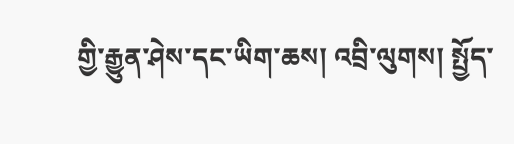གྱི་རྒྱུན་ཤེས་དང་ཡིག་ཆས། འབྲི་ལུགས། སྤྱོད་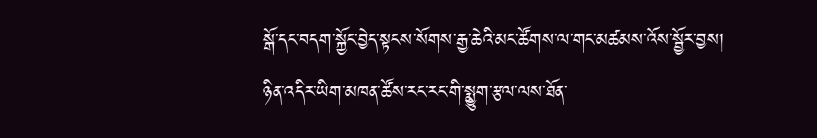སྒོ་དང་བདག་སྐྱོང་བྱེད་སྟངས་སོགས་རྒྱ་ཆེའི་མང་ཚོགས་ལ་གང་མཚམས་འོས་སྦྱོར་བྱས།
ཉིན་འདིར་ཡིག་མཁན་ཚོས་རང་རང་གི་སྨྱུག་རྩལ་ལས་ཐོན་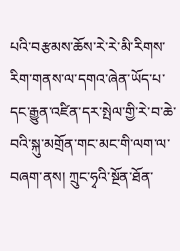པའི་བརྩམས་ཆོས་རེ་རེ་མི་རིགས་རིག་གནས་ལ་དགའ་ཞེན་ཡོད་པ་དང་རྒྱུན་འཛིན་དར་སྤེལ་གྱི་རེ་བ་ཆེ་བའི་སྐུ་མགྲོན་གང་མང་གི་ལག་ལ་བཞག་ནས། ཀྲུང་ཧྭའི་སྔོན་ཐོན་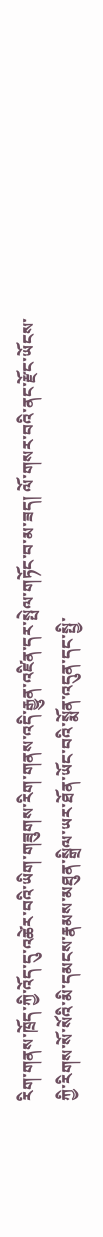རིག་གནས་ཁྲོད་ཀྱི་འོད་དུ་འཚེར་བའི་ཡིག་གཟུགས་རིག་གནས་འདི་རྒྱུན་འཛིན་དར་སྤེལ་གཏོང་བ་མ་ཟད། ལོ་གསར་བའི་ནང་རྫོང་ཡོངས་ཀྱི་རིགས་སོ་སོའི་མི་དམངས་རྣམས་མཐུན་སྒྲིལ་ཡར་ཐོན་ཡོང་བའི་སྨོན་འདུན་དང་སྤྱི་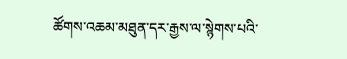ཚོགས་འཆམ་མཐུན་དར་རྒྱས་ལ་སྙེགས་པའི་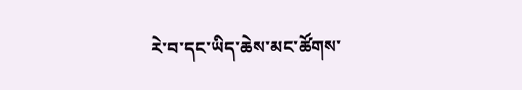རེ་བ་དང་ཡིད་ཆེས་མང་ཚོགས་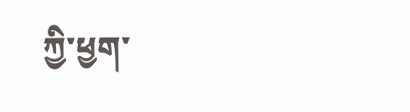ཀྱི་ཕྱག་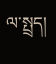ལ་སྤྲད།